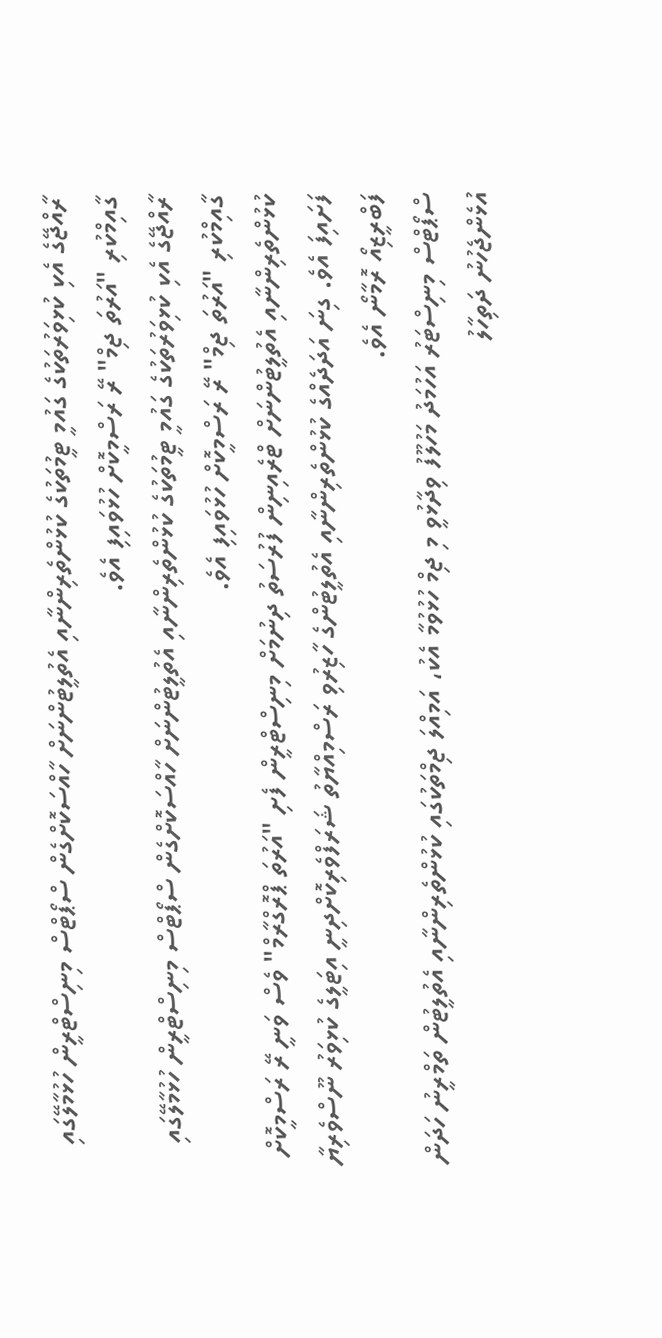ރާއްޖޭގެ އެކި ކުޅިވަރުތަކުގެ ގައުމީ ޓީމުތަކުގެ ކުޅުންތެރިންނާއި އެތުލީޓުންނަށް ހާއްސަކޮށްގެން ސްޕޯޓްސް މިނިސްޓްރީން ހުޅުމާލޭގައި ގާއިމްކުރި "އަރުތަ ޖިމް" ރޭ ރަސްމީކޮށް ހުޅުވައިފި އެވެ.
ރާއްޖޭގެ އެކި ކުޅިވަރުތަކުގެ ގައުމީ ޓީމުތަކުގެ ކުޅުންތެރިންނާއި އެތުލީޓުންނަށް ހާއްސަކޮށްގެން ސްޕޯޓްސް މިނިސްޓްރީން ހުޅުމާލޭގައި ގާއިމްކުރި "އަރުތަ ޖިމް" ރޭ ރަސްމީކޮށް ހުޅުވައިފި އެވެ.
ކުޅުންތެރިންނާއި އެތުލީޓުންނަށް ޓްރެއިނިން ފުރުސަތު ދިނުމަށް މިނިސްޓްރީން ފެށި "އަރުތަ ޕްރޮގްރާމް" ވެސް ވަނީ ރޭ ރަސްމީކޮށް ފަށައިފަ އެވެ. ގިނަ އަދަދެއްގެ ކުޅުންތެރިންނާއި އެތުލީޓުންގެ ހާޒިރުވި ރަސްމިއްޔާތު ޝަރަފްވެރިކޮށްދިނީ އިޓަލީގެ ކުޅިވަރު ނޫސްވެރިޔާ ފަބްރީޒިއޯ ރޮމާނޯ އެވެ.
ސްޕޯޓްސް މިނިސްޓަރު އަހުމަދު މަހުލޫފު ވިދާޅުވީ މި ޖިމް ހުޅުވުމާ އެކު، އަމިއްލަ ޖިމްތަކުގައި ކުޅުންތެރިންނާއި އެތުލީޓުން ތަމްރީނު ހަދަން އުޅެންޖެހުނު ދަތިހާލު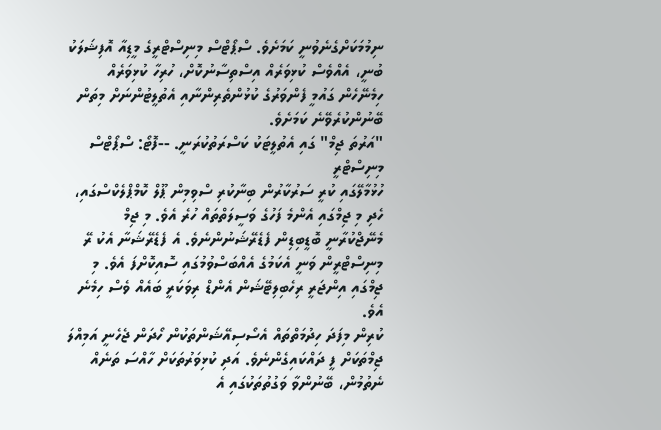ނިމުމަކަށްގެނެވުނީ ކަމަށެވެ. ސްޕޯޓްސް މިނިސްޓްރީގެ މީޑިއާ އޮފިޝަލަކު ބުނީ، އެއްވެސް ކުޅިވަރެއް އިސްތިސާނުކޮށް، ހުރިހާ ކުޅިވަރެއް ހިމެނޭހެން ގައުމީ ފެންވަރުގެ ކުޅުންތެރިންނާއި އެތުލީޓުންނަށް މިތަން ބޭނުންކުރެވޭނެ ކަމަށެވެ.
"އަރުތަ ޖިމް" ގައި އެތުލީޓަކު ކަސްރަތުކުރަނީ. --ފޮޓޯ: ސްޕޯޓްސް މިނިސްޓްރީ
ހުޅުމާލޭގައި ކުރީ ސަރުކާރުން ބިނާކުރި ސްވިމިން ޕޫލް ކޮމްޕްލެކްސްގައި، ހެދި މި ޖިމްގައި އެންމެ ފަހުގެ ވަސީލަތްތައް ހުރެ އެވެ. މި ޖިމް މެނޭޖްކުރާނީ ބޮޑީބިޑިން ފެޑެރޭޝަނުންނެވެ. އެ ފެޑެރޭޝަނާ އެކު ރޭ މިނިސްޓްރީން ވަނީ އެކަމުގެ އެއްބަސްވުމުގައި ސޮއިކޮށްފަ އެވެ. މި ޖިމްގައި އިންޖަރީ ރިހެބިލިޓޭޝަން އެންޑް ރިވަކަރީ ބައެއް ވެސް ހިމެނެ އެވެ.
ކުރިން މިފަދަ ހިދުމަތްތައް އެސޯސިއޭޝަންތަކުން ހޯދަން ޖެހެނީ އަމިއްލަ ޖިމްތަކަށް ފީ ދައްކައިގެންނެވެ. އަދި ކުޅިވަރުތަކަށް ހާއްސަ ތަނެއް ނެތުމުން، ބޭނުންވާ ވަގުތުތަކުގައި އެ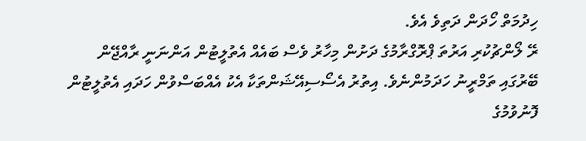ހިދުމަތް ހޯދަން ދަތިވެ އެވެ.
ރޭ ލޯންޗުކުރި އަރުތަ ޕްރޮގްރާމުގެ ދަށުން މިހާރު ވެސް ބައެއް އެތުލީޓުން އަންނަނީ ރާއްޖޭން ބޭރުގައި ތަމްރީނު ހަދަމުންނެވެ. އިތުރު އެސޯސިއޭޝަންތަކާ އެކު އެއްބަސްވުން ހަދައި އެތުލީޓުން ފޮނުވުމުގެ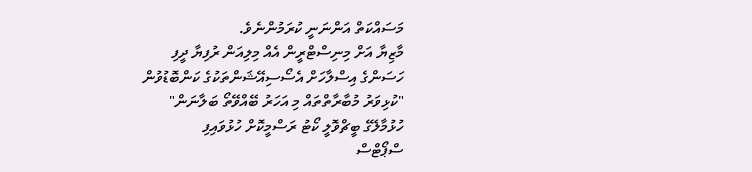މަސައްކަތް އަންނަނީ ކުރަމުންނެވެ.
މާޒިޔާ އަށް މިނިސްޓްރީން އެއް މިލިއަން ރުފިޔާ ދީފި
ހަސަންގެ އިސްލާހަށް އެސޯސިއޭޝަންތަކުގެ ކަންބޮޑުވުން
"ކުޅިވަރު މުބާރާތްތައް މި އަހަރު ބޭއްވޭތޯ ބަލާނަން"
ހުޅުމާލޭގެ ބީޗްވޮލީ ކޯޓު ރަސްމީކޮށް ހުޅުވައިފި
ސްޕޯޓްސް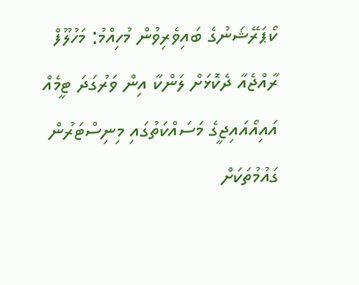ކޯޕަރޭޝަނުގެ ބައިވެރިވުން މުހިއްމު: މަހުލޫފް
ރާއްޖެއާ ދެކޮޅަށް ލަންކާ އިން ވަރުގަދަ ޓީމެއް
އައިއޯއައިޖީގެ މަސައްކަތުގައި މިނިސްޓަރުން ގައުމުތަކަށް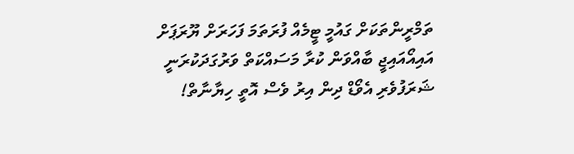ތަމްރީންތަކަށް ގައުމީ ޓީމެއް ފުރަތަމަ ފަހަރަށް ޔޫރަޕަށް
އައިއޯއައިޖީ ބާއްވަން ކުރާ މަސައްކަތް ވަރުގަދަކުރަނީ
ޝަރަފުވެރި އެވޯޑް ދިން އިރު ވެސް އޮތީ ހިޔާނާތް!